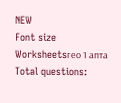NEW
Font size
Worksheetsгео 1 апта
Total questions: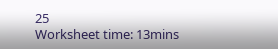25
Worksheet time: 13mins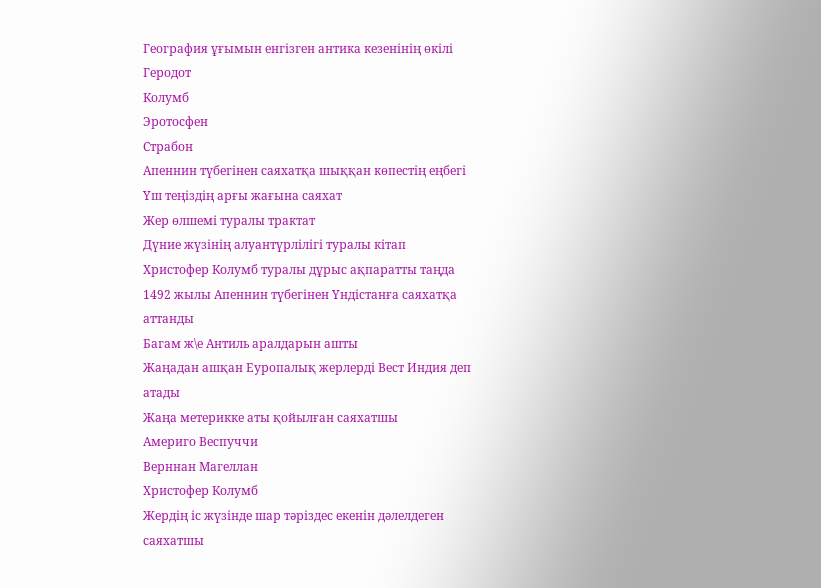География ұғымын енгізген антика кезенінің өкілі
Геродот
Колумб
Эротосфен
Страбон
Апеннин түбегінен саяхатқа шыққан көпестің еңбегі
Үш теңіздің арғы жағына саяхат
Жер өлшемі туралы трактат
Дүние жүзінің алуантүрлілігі туралы кітап
Христофер Колумб туралы дұрыс ақпаратты таңда
1492 жылы Апеннин түбегінен Үндістанға саяхатқа аттанды
Багам ж\е Антиль аралдарын ашты
Жаңадан ашқан Еуропалық жерлерді Вест Индия деп атады
Жаңа метерикке аты қойылған саяхатшы
Америго Веспуччи
Верннан Магеллан
Христофер Колумб
Жердің іс жүзінде шар тәріздес екенін дәлелдеген саяхатшы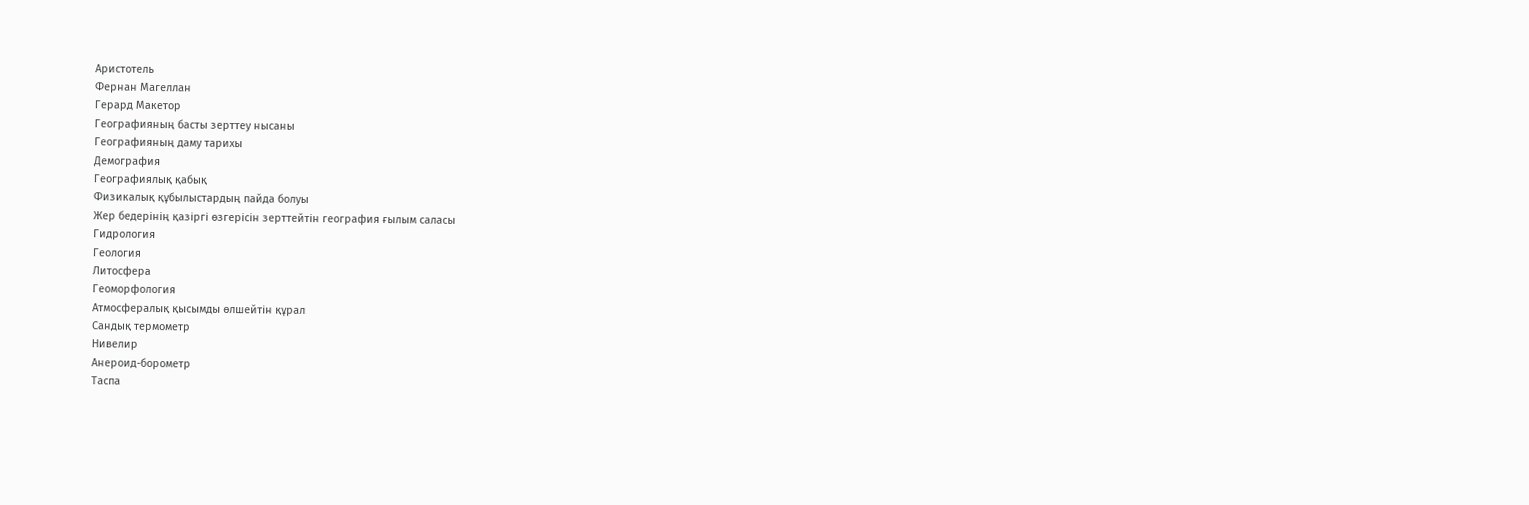Аристотель
Фернан Магеллан
Герард Макетор
Географияның басты зерттеу нысаны
Географияның даму тарихы
Демография
Географиялық қабық
Физикалық құбылыстардың пайда болуы
Жер бедерінің қазіргі өзгерісін зерттейтін география ғылым саласы
Гидрология
Геология
Литосфера
Геоморфология
Атмосфералық қысымды өлшейтін құрал
Сандық термометр
Нивелир
Анероид-борометр
Таспа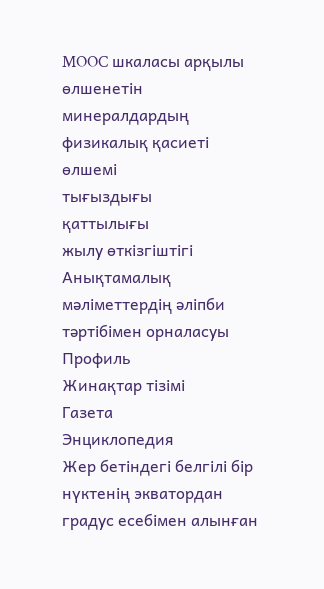MOOC шкаласы арқылы өлшенетін минералдардың физикалық қасиеті
өлшемі
тығыздығы
қаттылығы
жылу өткізгіштігі
Анықтамалық мәліметтердің әліпби тәртібімен орналасуы
Профиль
Жинақтар тізімі
Газета
Энциклопедия
Жер бетіндегі белгілі бір нүктенің экватордан градус есебімен алынған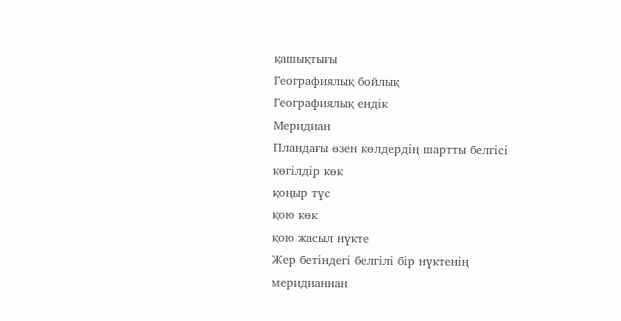қашықтығы
Географиялық бойлық
Географиялық ендік
Меридиан
Пландағы өзен көлдердің шартты белгісі
көгілдір көк
қоңыр түс
қою көк
қою жасыл нүкте
Жер бетіндегі белгілі бір нүктенің меридианнан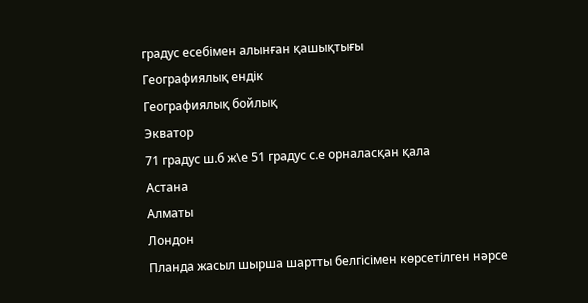градус есебімен алынған қашықтығы
Географиялық ендік
Географиялық бойлық
Экватор
71 градус ш.б ж\е 51 градус с.е орналасқан қала
Астана
Алматы
Лондон
Планда жасыл шырша шартты белгісімен көрсетілген нәрсе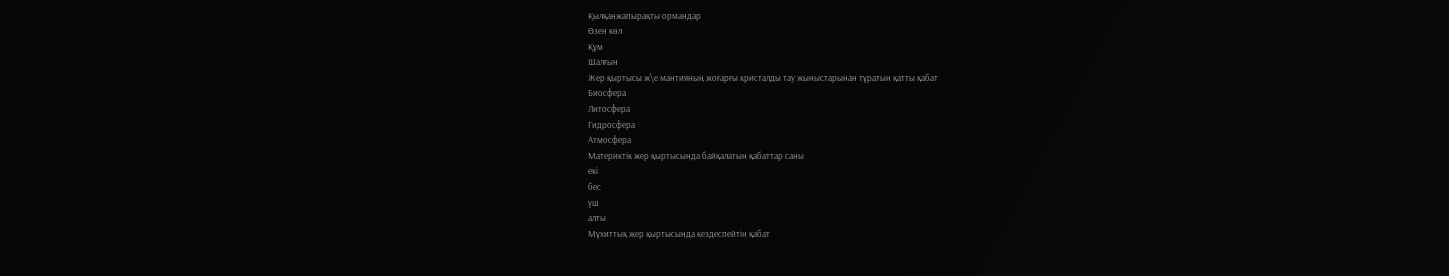Қылқанжапырақты ормандар
Өзен көл
Құм
Шалғын
Жер қыртысы ж\е мантияның жоғарғы кристалды тау жыныстарынан тұратын қатты қабат
Биосфера
Литосфера
Гидросфера
Атмосфера
Материктік жер қыртысында байқалатын қабаттар саны
екі
бес
үш
алты
Мұхиттық жер қыртысында кездеспейтін қабат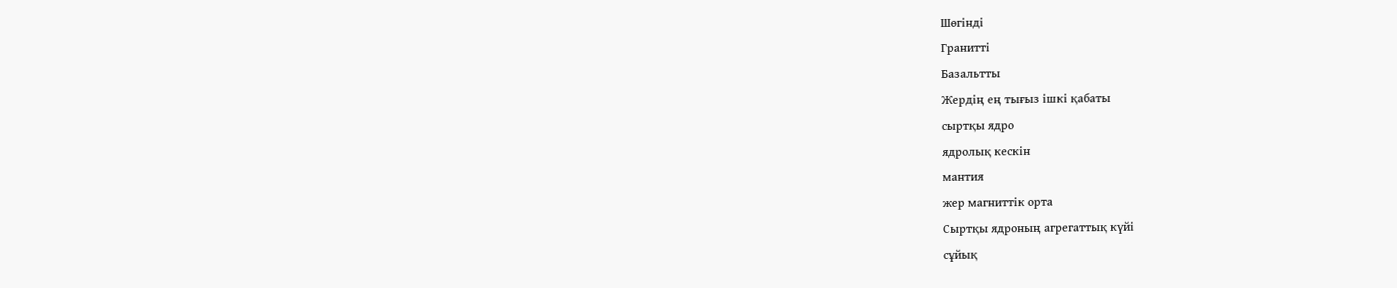Шөгінді
Гранитті
Базальтты
Жердің ең тығыз ішкі қабаты
сыртқы ядро
ядролық кескін
мантия
жер магниттік орта
Сыртқы ядроның агрегаттық күйі
сұйық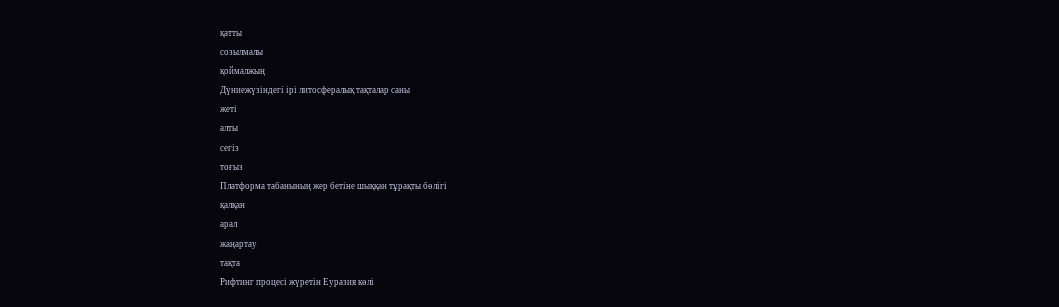қатты
созылмалы
қоймалжың
Дүниежүзіндегі ірі литосфералық тақталар саны
жеті
алты
сегіз
тоғыз
Платформа табанының жер бетіне шыққан тұрақты бөлігі
қалқан
арал
жаңартау
тақта
Рифтинг процесі жүретін Еуразия көлі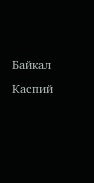Байкал
Каспий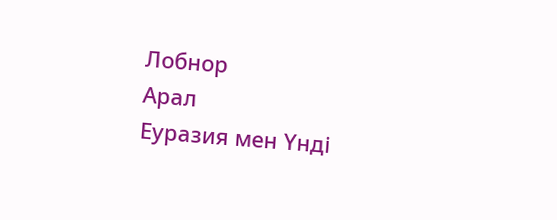Лобнор
Арал
Еуразия мен Үнді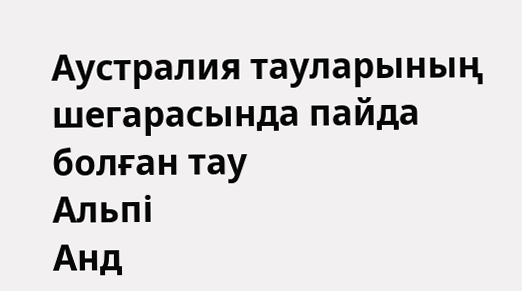Аустралия тауларының шегарасында пайда болған тау
Альпі
Анд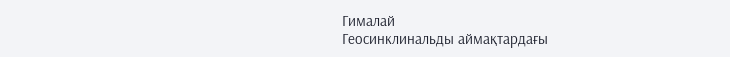Гималай
Геосинклинальды аймақтардағы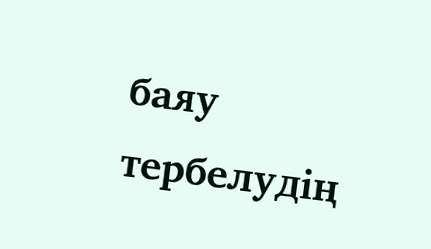баяу тербелудің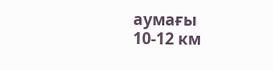аумағы
10-12 км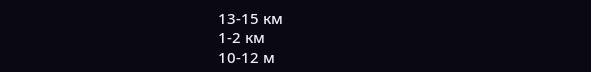13-15 км
1-2 км
10-12 м